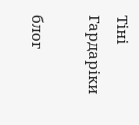Тіні Гардаріки

блог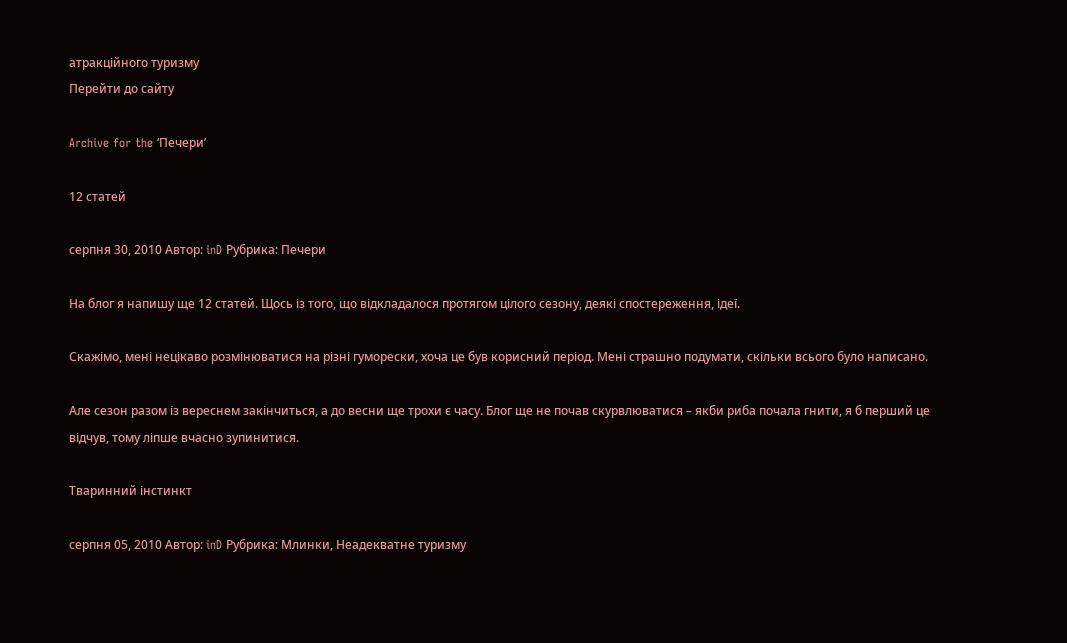атракційного туризму
Перейти до сайту

Archive for the ‘Печери’

12 статей

серпня 30, 2010 Автор: inD Рубрика: Печери

На блог я напишу ще 12 статей. Щось із того, що відкладалося протягом цілого сезону, деякі спостереження, ідеї.

Скажімо, мені нецікаво розмінюватися на різні гуморески, хоча це був корисний період. Мені страшно подумати, скільки всього було написано.

Але сезон разом із вереснем закінчиться, а до весни ще трохи є часу. Блог ще не почав скурвлюватися – якби риба почала гнити, я б перший це відчув, тому ліпше вчасно зупинитися.

Тваринний інстинкт

серпня 05, 2010 Автор: inD Рубрика: Млинки, Неадекватне туризму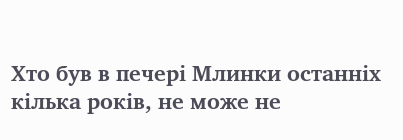Хто був в печері Млинки останніх кілька років, не може не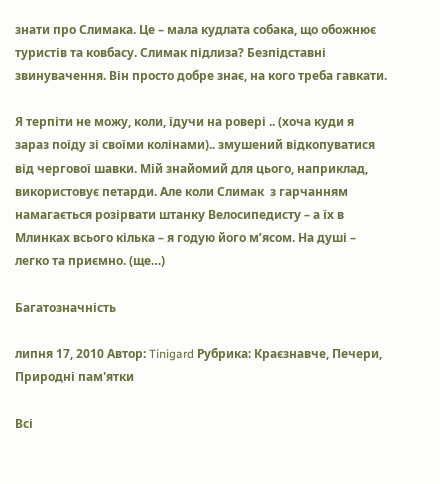знати про Слимака. Це – мала кудлата собака, що обожнює туристів та ковбасу. Слимак підлиза? Безпідставні звинувачення. Він просто добре знає, на кого треба гавкати.

Я терпіти не можу, коли, їдучи на ровері .. (хоча куди я  зараз поїду зі своїми колінами).. змушений відкопуватися від чергової шавки. Мій знайомий для цього, наприклад, використовує петарди. Але коли Слимак  з гарчанням намагається розірвати штанку Велосипедисту – а їх в Млинках всього кілька – я годую його м’ясом. На душі – легко та приємно. (ще…)

Багатозначність

липня 17, 2010 Автор: Tinigard Рубрика: Краєзнавче, Печери, Природні пам'ятки

Всі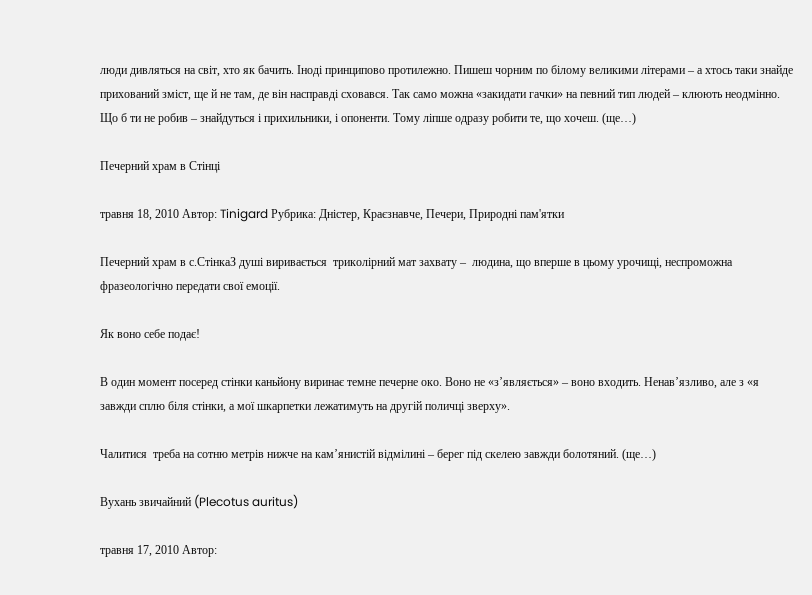люди дивляться на світ, хто як бачить. Іноді принципово протилежно. Пишеш чорним по білому великими літерами – а хтось таки знайде прихований зміст, ще й не там, де він насправді сховався. Так само можна «закидати гачки» на певний тип людей – клюють неодмінно.
Що б ти не робив – знайдуться і прихильники, і опоненти. Тому ліпше одразу робити те, що хочеш. (ще…)

Печерний храм в Стінці

травня 18, 2010 Автор: Tinigard Рубрика: Дністер, Краєзнавче, Печери, Природні пам'ятки

Печерний храм в с.СтінкаЗ душі виривається  триколірний мат захвату –  людина, що вперше в цьому урочищі, неспроможна фразеологічно передати свої емоції.

Як воно себе подає!

В один момент посеред стінки каньйону виринає темне печерне око. Воно не «з’являється» – воно входить. Ненав’язливо, але з «я завжди сплю біля стінки, а мої шкарпетки лежатимуть на другій поличці зверху».

Чалитися  треба на сотню метрів нижче на кам’янистій відмілині – берег під скелею завжди болотяний. (ще…)

Вухань звичайний (Plecotus auritus)

травня 17, 2010 Автор: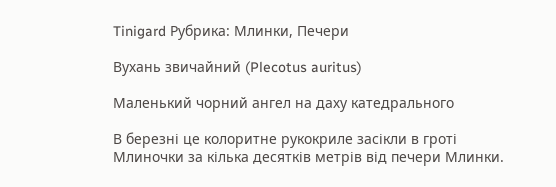Tinigard Рубрика: Млинки, Печери

Вухань звичайний (Plecotus auritus)

Маленький чорний ангел на даху катедрального

В березні це колоритне рукокриле засікли в гроті Млиночки за кілька десятків метрів від печери Млинки.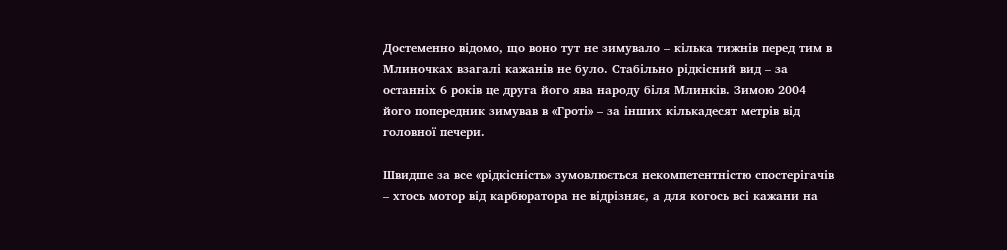Достеменно відомо, що воно тут не зимувало – кілька тижнів перед тим в Млиночках взагалі кажанів не було. Стабільно рідкісний вид – за останніх 6 років це друга його ява народу біля Млинків. Зимою 2004 його попередник зимував в «Гроті» – за інших кількадесят метрів від головної печери.

Швидше за все «рідкісність» зумовлюється некомпетентністю спостерігачів – хтось мотор від карбюратора не відрізняє, а для когось всі кажани на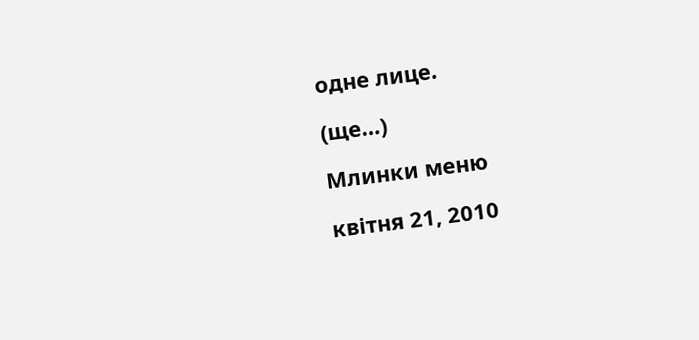одне лице.

(ще…)

Млинки меню

квітня 21, 2010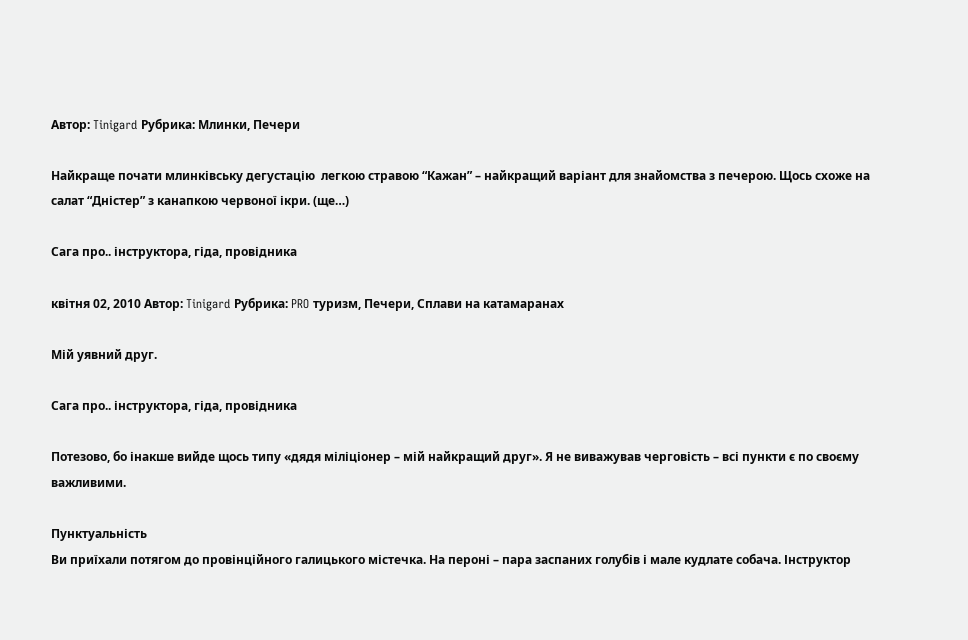Автор: Tinigard Рубрика: Млинки, Печери

Найкраще почати млинківську дегустацію  легкою стравою “Кажан” – найкращий варіант для знайомства з печерою. Щось схоже на салат “Дністер” з канапкою червоної ікри. (ще…)

Сага про.. інструктора, гіда, провідника

квітня 02, 2010 Автор: Tinigard Рубрика: PRO туризм, Печери, Сплави на катамаранах

Мій уявний друг.

Сага про.. інструктора, гіда, провідника

Потезово, бо інакше вийде щось типу «дядя міліціонер – мій найкращий друг». Я не виважував черговість – всі пункти є по своєму важливими.

Пунктуальність
Ви приїхали потягом до провінційного галицького містечка. На пероні – пара заспаних голубів і мале кудлате собача. Інструктор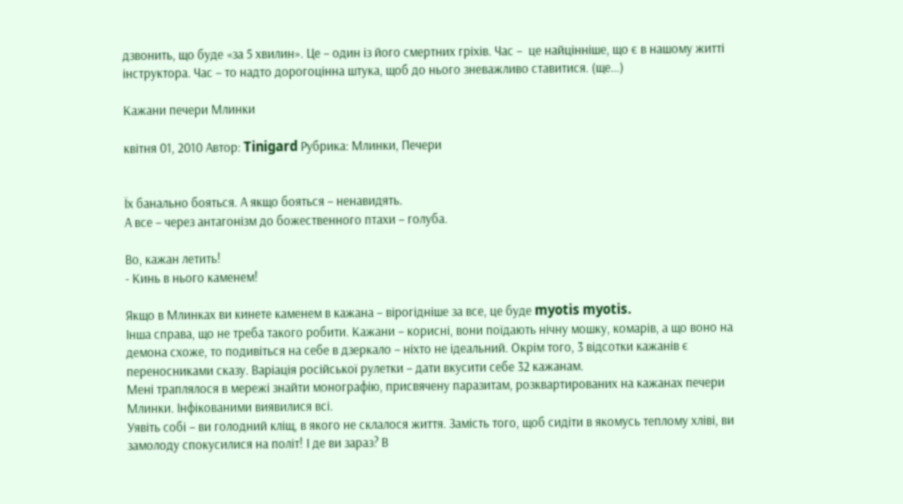дзвонить, що буде «за 5 хвилин». Це – один із його смертних гріхів. Час –  це найцінніше, що є в нашому житті інструктора. Час – то надто дорогоцінна штука, щоб до нього зневажливо ставитися. (ще…)

Кажани печери Млинки

квітня 01, 2010 Автор: Tinigard Рубрика: Млинки, Печери


Їх банально бояться. А якщо бояться – ненавидять.
А все – через антагонізм до божественного птахи – голуба.

Во, кажан летить!
- Кинь в нього каменем!

Якщо в Млинках ви кинете каменем в кажана – вірогідніше за все, це буде myotis myotis.
Інша справа, що не треба такого робити. Кажани – корисні, вони поїдають нічну мошку, комарів, а що воно на демона схоже, то подивіться на себе в дзеркало – ніхто не ідеальний. Окрім того, 3 відсотки кажанів є переносниками сказу. Варіація російської рулетки – дати вкусити себе 32 кажанам.
Мені траплялося в мережі знайти монографію, присвячену паразитам, розквартированих на кажанах печери Млинки. Інфікованими виявилися всі.
Уявіть собі – ви голодний кліщ, в якого не склалося життя. Замість того, щоб сидіти в якомусь теплому хліві, ви замолоду спокусилися на політ! І де ви зараз? В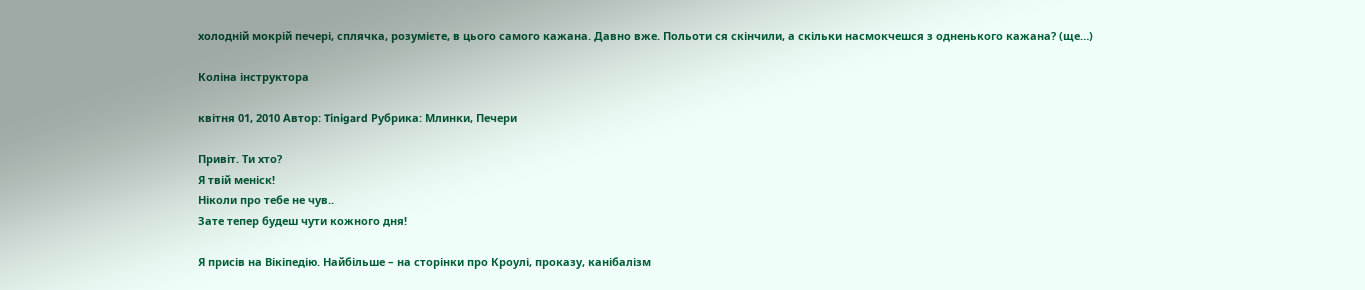холодній мокрій печері, сплячка, розумієте, в цього самого кажана. Давно вже. Польоти ся скінчили, а скільки насмокчешся з одненького кажана? (ще…)

Коліна інструктора

квітня 01, 2010 Автор: Tinigard Рубрика: Млинки, Печери

Привіт. Ти хто?
Я твій меніск!
Ніколи про тебе не чув..
Зате тепер будеш чути кожного дня!

Я присів на Вікіпедію. Найбільше – на сторінки про Кроулі, проказу, канібалізм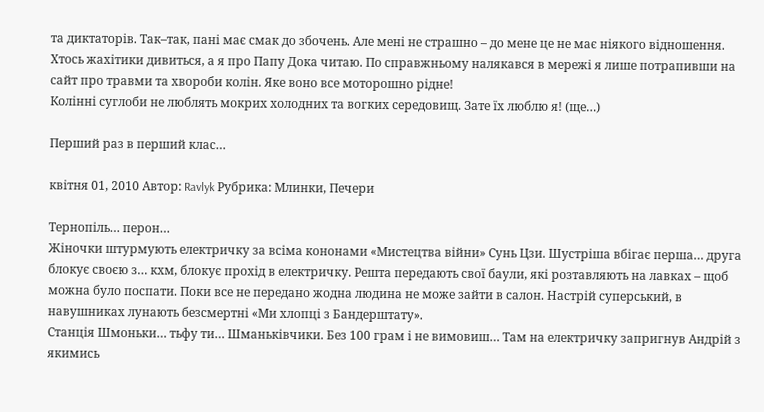та диктаторів. Так–так, пані має смак до збочень. Але мені не страшно – до мене це не має ніякого відношення. Хтось жахітики дивиться, а я про Папу Дока читаю. По справжньому налякався в мережі я лише потрапивши на сайт про травми та хвороби колін. Яке воно все моторошно рідне!
Колінні суглоби не люблять мокрих холодних та вогких середовищ. Зате їх люблю я! (ще…)

Перший раз в перший клас…

квітня 01, 2010 Автор: Ravlyk Рубрика: Млинки, Печери

Тернопіль… перон…
Жіночки штурмують електричку за всіма кононами «Мистецтва війни» Сунь Цзи. Шустріша вбігає перша… друга блокує своєю з… кхм, блокує прохід в електричку. Решта передають свої баули, які розтавляють на лавках – щоб можна було поспати. Поки все не передано жодна людина не може зайти в салон. Настрій суперський, в навушниках лунають безсмертні «Ми хлопці з Бандерштату».
Станція Шмоньки… тьфу ти… Шманьківчики. Без 100 грам і не вимовиш… Там на електричку запригнув Андрій з якимись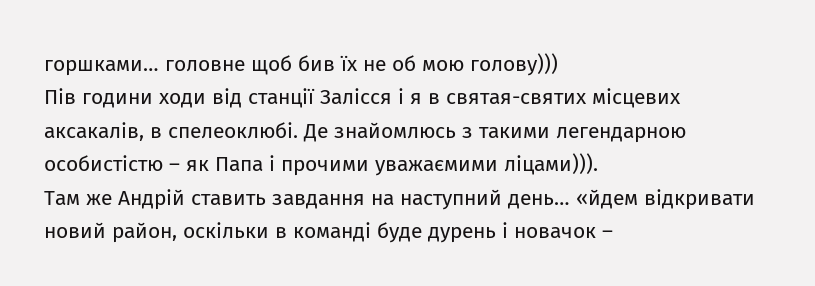горшками… головне щоб бив їх не об мою голову)))
Пів години ходи від станції Залісся і я в святая-святих місцевих аксакалів, в спелеоклюбі. Де знайомлюсь з такими легендарною особистістю – як Папа і прочими уважаємими ліцами))).
Там же Андрій ставить завдання на наступний день… «йдем відкривати новий район, оскільки в команді буде дурень і новачок –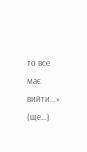то все має вийти…» (ще…)